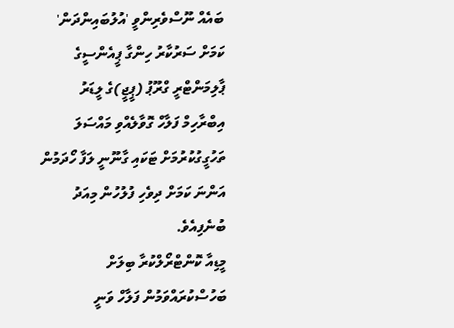ބައެއް ނޫސްވެރިންވީ 'އުލުބައިންދަން' ކަމަށް ސަރުކާރު ހިންގާ ޕީއެންސީގެ ޕާލިމަންޓްރީ ގްރޫޕު (ޕީޖީ)ގެ ލީޑަރު އިބްރާހިމް ފަލާހް ގޮވާލެއްވި މައްސަލަ ތަހުގީގުކުރުމަށް ޓަކައި ގާނޫނީ ލަފާ ހޯދަމުން އަންނަ ކަމަށް ދިވެހި ފުލުހުން މިއަދު ބުނެފިއެވެ.
މީޑިއާ ކޮންޓްރޯލްކުރާ ބިލަށް ބަހުސްކުރައްވަމުން ފަލާހް ވަނީ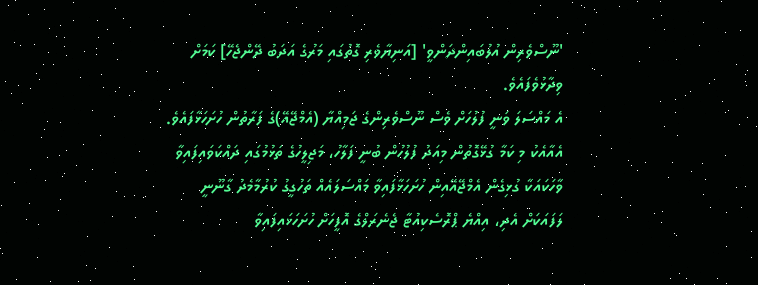'ނޫސްވެރިން އުލުބައިންދަންވީ' [އަނިޔާވެރި ގޮތުގައި މަރުގެ އަދަބު ދޭންޖެހޭ] ކަމަށް ވިދާޅުވެފައެވެ.
އެ މައްސަލަ ވަނީ ފުލުހަށް ވެސް ނޫސްވެރިންގެ ޖަމިއްޔާ (އެމްޖޭއޭ)ގެ ފަރާތުން ހުށަހަޅާފައެވެ.
އެއާއެކު މި ކަމާ ގުޅޭގޮތުން މިއަދު ފުލުހުން ބުނީ ފަލާހު، މަޖިލީހުގެ ތަޅުމުގައި ދައްކަވައިފައިވާ ވާހަކައަކާ ގުޅިގެން އެމްޖޭއޭއިން ހުށަހަޅާފައިވާ މައްސަލައެއް ތަހުގީގު ކުރުމާމެދު ގާނޫނީ ލަފައަކަށް އެދި، އިއްޔެ ޕްރޮސެކިއުޓާ ޖެނެރަލްގެ އޮފީހަށް ހުށަހަޅައިފައިވާ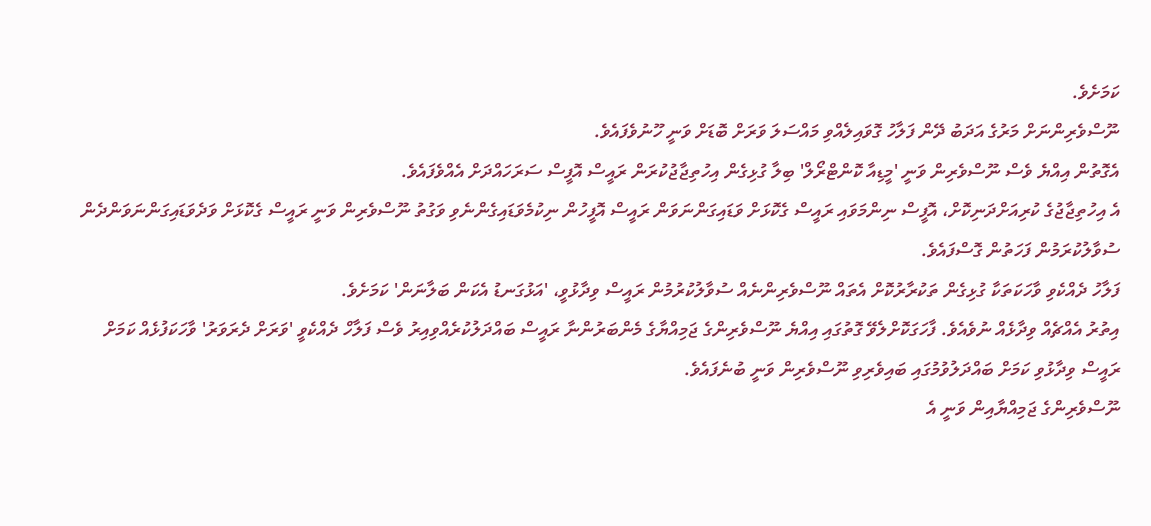ކަމަށެވެ.
ނޫސްވެރިންނަށް މަރުގެ އަދަބު ދޭން ފަލާހު ގޮވައިލެއްވި މައްސަލަ ވަރަށް ބޮޑަށް ވަނީ ހޫނުވެފައެވެ.
އެގޮތުން އިއްޔެ ވެސް ނޫސްވެރިން ވަނީ 'މީޑިއާ ކޮންޓްރޯލް' ބިލާ ގުޅިގެން އިހުތިޖާޖުކުރަން ރައީސް އޮފީސް ސަރަހައްދަށް އެއްވެފައެވެ.
އެ އިހުތިޖާޖުގެ ކުރިއަށްދަނިކޮށް، އޮފީސް ނިންމަވައި ރައީސް ގެކޮޅަށް ވަޑައިގަންނަވަން ރައީސް އޮފީހުން ނިކުމެވަޑައިގެންނެވި ވަގުތު ނޫސްވެރިން ވަނީ ރައީސް ގެކޮޅަށް ވަދެވަޑައިގަންނަވަންދެން ސުވާލުކުރަމުން ފަހަތުން ގޮސްފައެވެ.
ފަލާހު ދެއްކެވި ވާހަކަތަކާ ގުޅިގެން ތަކުރާރުކޮށް އެތައް ނޫސްވެރިންނެއް ސުވާލުކުރުމުން ރައީސް ވިދާޅުވީ، 'އަޅުގަނޑު އެކަން ބަލާނަން' ކަމަށެވެ.
އިތުރު އެއްޗެއް ވިދާޅެއް ނުވެއެވެ. ފާހަގަކޮށްލެވޭ ގޮތުގައި އިއްޔެ ނޫސްވެރިންގެ ޖަމިއްޔާގެ މެންބަރުންނާ ރައީސް ބައްދަލުކުރެއްވިއިރު ވެސް ފަލާހް ދެއްކެވީ 'ވަރަށް ދެރަވަރު' ވާހަކަފުޅެއް ކަމަށް ރައީސް ވިދާޅުވި ކަމަށް ބައްދަލުވުމުގައި ބައިވެރިވި ނޫސްވެރިން ވަނީ ބުނެފައެވެ.
ނޫސްވެރިންގެ ޖަމިއްޔާއިން ވަނީ އެ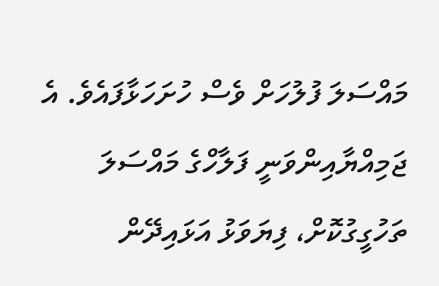މައްސަލަ ފުލުހަށް ވެސް ހުށަހަޅާފައެވެ. އެ ޖަމިއްޔާއިންވަނީ ފަލާހްގެ މައްސަލަ ތަހުގީގުކޮށް، ފިޔަވަޅު އަޅައިދޭން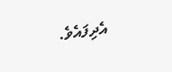އެދިފައެވެ.